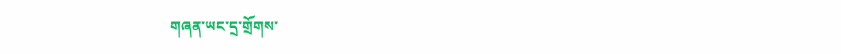གཞན་ཡང་དྲ་གྲོགས་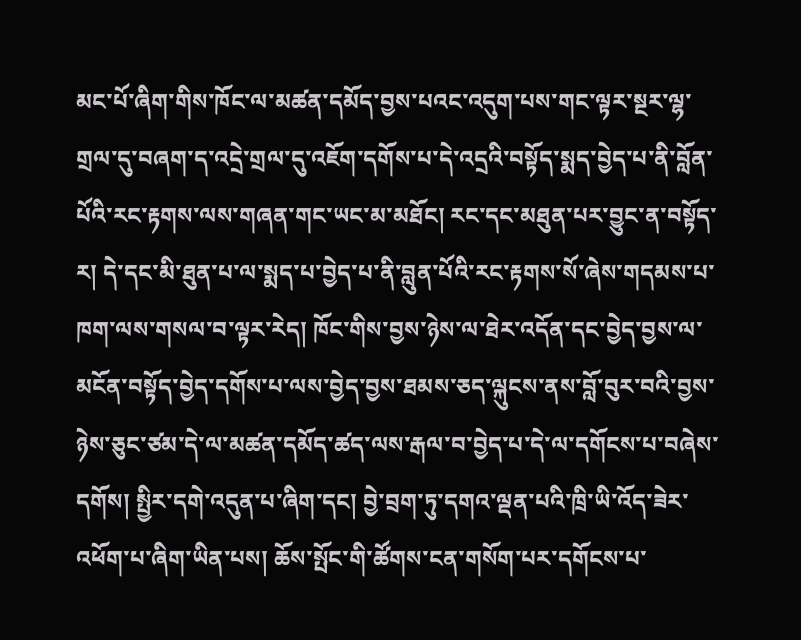མང་པོ་ཞིག་གིས་ཁོང་ལ་མཚན་དམོད་བྱས་པའང་འདུག་པས་གང་ལྟར་སྔར་ལྷ་གྲལ་དུ་བཞག་ད་འདྲེ་གྲལ་དུ་འཇོག་དགོས་པ་དེ་འདྲའི་བསྟོད་སྨད་བྱེད་པ་ནི་བློན་པོའི་རང་རྟགས་ལས་གཞན་གང་ཡང་མ་མཐོང། རང་དང་མཐུན་པར་བྱུང་ན་བསྟོད་ར། དེ་དང་མི་ཐུན་པ་ལ་སྨད་པ་བྱེད་པ་ནི་བླུན་པོའི་རང་རྟགས་སོ་ཞེས་གདམས་པ་ཁག་ལས་གསལ་བ་ལྟར་རེད། ཁོང་གིས་བྱས་ཉེས་ལ་ཐེར་འདོན་དང་བྱེད་བྱས་ལ་མངོན་བསྟོད་བྱེད་དགོས་པ་ལས་བྱེད་བྱས་ཐམས་ཅད་ལྐུངས་ནས་བློ་བུར་བའི་བྱས་ཉེས་ཅུང་ཙམ་དེ་ལ་མཚན་དམོད་ཚད་ལས་རྒལ་བ་བྱེད་པ་དེ་ལ་དགོངས་པ་བཞེས་དགོས། སྤྱིར་དགེ་འདུན་པ་ཞིག་དང། བྱེ་བྲག་ཏུ་དགའ་ལྡན་པའི་ཁྲི་ཡི་འོད་ཟེར་འཕོག་པ་ཞིག་ཡིན་པས། ཆོས་སྤོང་གི་ཚོགས་ངན་གསོག་པར་དགོངས་པ་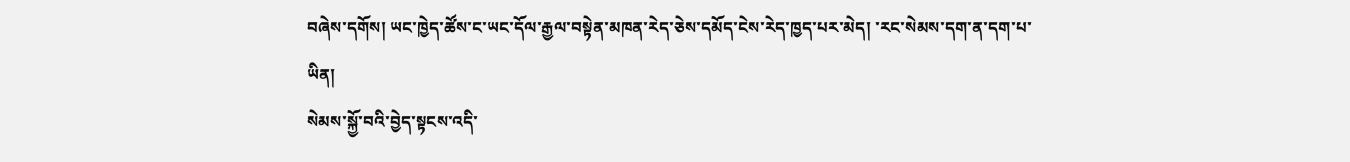བཞེས་དགོས། ཡང་ཁྱེད་ཚོས་ང་ཡང་དོལ་རྒྱལ་བསྟེན་མཁན་རེད་ཅེས་དམོད་ངེས་རེད་ཁྱད་པར་མེད། ་རང་སེམས་དག་ན་དག་པ་ཡིན།
སེམས་སྐྱོ་བའི་བྱེད་སྟངས་འདི་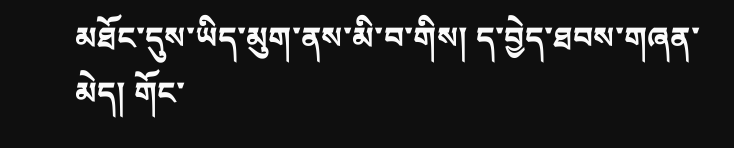མཐོང་དུས་ཡིད་མུག་ནས་མི་བ་གིས། ད་བྱེད་ཐབས་གཞན་མེད། གོང་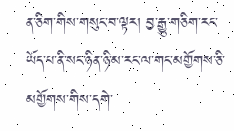ན་ཅིག་གིས་གསུང་བ་ལྟར། བྱ་རྒྱུ་གཅིག་རང་ཡོད་པ་ནི་སང་ཉིན་ཉི་མ་རང་ལ་གང་མགྱོགས་ཅི་མགྱོགས་གིས་དགེ་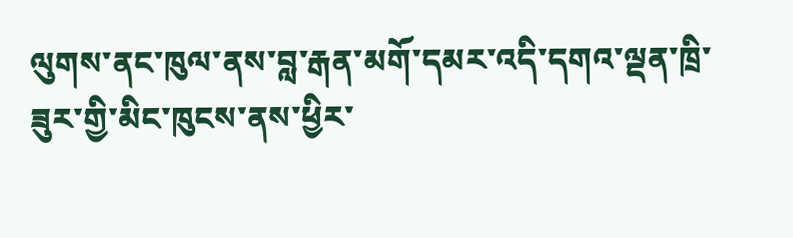ལུགས་ནང་ཁུལ་ནས་བླ་རྒན་མགོ་དམར་འདི་དགའ་ལྡན་ཁྲི་ཟུར་གྱི་མིང་ཁུངས་ནས་ཕྱིར་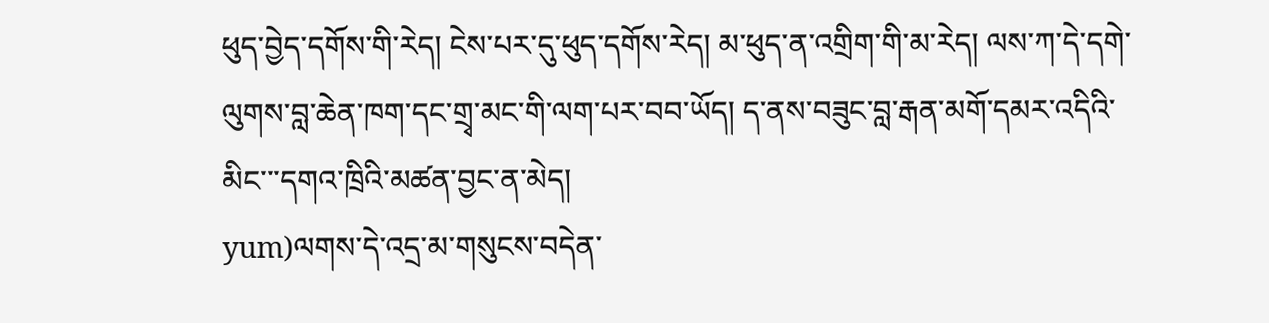ཕུད་བྱེད་དགོས་གི་རེད། ངེས་པར་དུ་ཕུད་དགོས་རེད། མ་ཕུད་ན་འགྲིག་གི་མ་རེད། ལས་ཀ་དེ་དགེ་ལུགས་བླ་ཆེན་ཁག་དང་གྲྭ་མང་གི་ལག་པར་བབ་ཡོད། ད་ནས་བཟུང་བླ་རྒན་མགོ་དམར་འདིའི་མིང་་་དགའ་ཁྲིའི་མཚན་བྱང་ན་མེད།
yum)ལགས་དེ་འདྲ་མ་གསུངས་བདེན་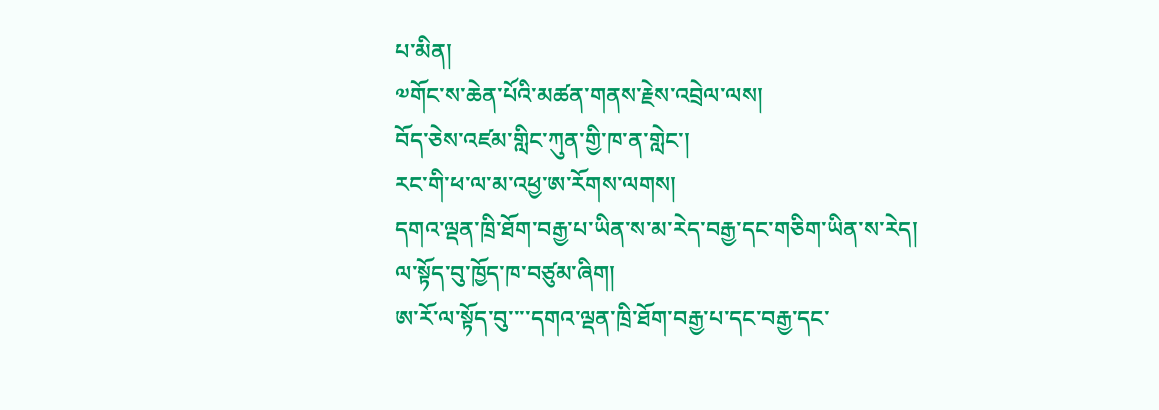པ་མིན།
༧གོང་ས་ཆེན་པོའི་མཚན་གནས་རྗེས་འབྲེལ་ལས།
བོད་ཅེས་འཛམ་གླིང་ཀུན་གྱི་ཁ་ན་གླེང་།
རང་གི་ཕ་ལ་མ་འཕྱ་ཨ་རོགས་ལགས།
དགའ་ལྡན་ཁྲི་ཐོག་བརྒྱ་པ་ཡིན་ས་མ་རེད་བརྒྱ་དང་གཅིག་ཡིན་ས་རེད།
ལ་སྟོད་བུ་ཁྱོད་ཁ་བཙུམ་ཞིག།
ཨ་རོ་ལ་སྟོད་བུ་་་་དགའ་ལྡན་ཁྲི་ཐོག་བརྒྱ་པ་དང་བརྒྱ་དང་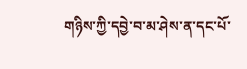གཉིས་ཀྱི་དབྱེ་བ་མ་ཤེས་ན་དང་པོ་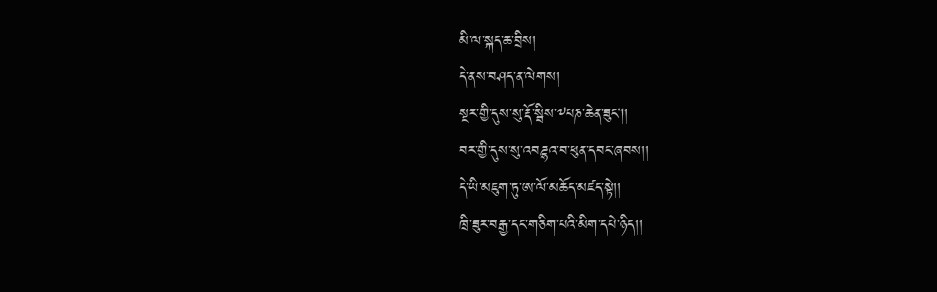མི་ལ་སྐད་ཆ་བྲིས།
དེ་ནས་བཤད་ན་ལེགས།
སྔར་གྱི་དུས་སུ་རྡོ་སྦིས་༸པཎ་ཆེན་ཟུང།།
བར་གྱི་དུས་སུ་འབཌྷའ་བ་ཕུན་དབང་ཞབས།།
དེ་ཡི་མཇུག་ཏུ་ཨ་ལོ་མཆོད་མཛད་སྟེ།།
ཁྲི་ཟུར་བརྒྱ་དང་གཅིག་པའི་མིག་དཔེ་ཉིད།།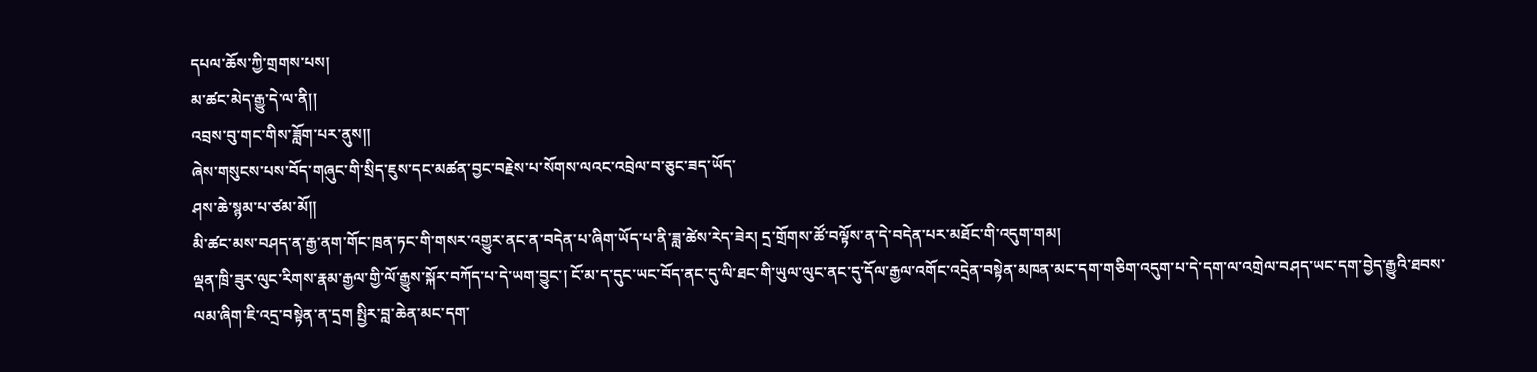དཔལ་ཆོས་ཀྱི་གྲགས་པས།
མ་ཚང་མེད་རྒྱུ་དེ་ལ་ནི།།
འབྲས་བུ་གང་གིས་ཟློག་པར་ནུས།།
ཞེས་གསུངས་པས་བོད་གཞུང་གི་སྲིད་ཇུས་དང་མཚན་བྱང་བརྗེས་པ་སོགས་ལའང་འབྲེལ་བ་ཅུང་ཟད་ཡོད་
ཤས་ཆེ་སྙམ་པ་ཙམ་མོ།།
མི་ཚང་མས་བཤད་ན་རྒྱ་ནག་གོང་ཁྲན་ཏང་གི་གསར་འགྱུར་ནང་ན་བདེན་པ་ཞིག་ཡོད་པ་ནི་ཟླ་ཚེས་རེད་ཟེར། དྲ་གྲོགས་ཚོ་བལྟོས་ན་དེ་བདེན་པར་མཐོང་གི་འདུག་གམ།
ལྡན་ཁྲི་ཟུར་ལུང་རིགས་རྣམ་རྒྱལ་གྱི་ལོ་རྒྱུས་སྐོར་བཀོད་པ་དེ་ཡག་བྱུང་། ངོ་མ་ད་དུང་ཡང་བོད་ནང་དུ་ལི་ཐང་གི་ཡུལ་ལུང་ནང་དུ་དོལ་རྒྱལ་འགོང་འདྲེན་བསྟེན་མཁན་མང་དག་གཅིག་འདུག་པ་དེ་དག་ལ་འགྲེལ་བཤད་ཡང་དག་བྱེད་རྒྱུའི་ཐབས་ལམ་ཞིག་ཇི་འདྲ་བསྟེན་ན་དྲག སྤྱིར་བླ་ཆེན་མང་དག་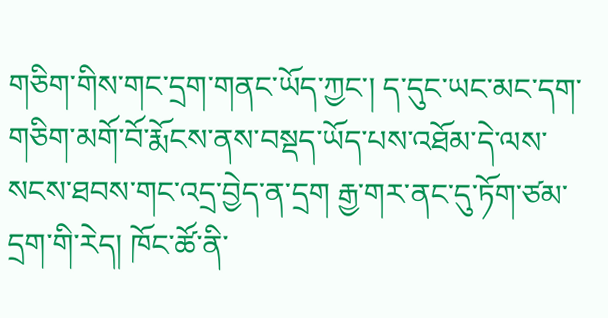གཅིག་གིས་གང་དྲག་གནང་ཡོད་ཀྱང་། ད་དུང་ཡང་མང་དག་གཅིག་མགོ་བོ་རྨོངས་ནས་བསྡད་ཡོད་པས་འཐོམ་དེ་ལས་སངས་ཐབས་གང་འདྲ་བྱེད་ན་དྲག རྒྱ་གར་ནང་དུ་ཏོག་ཙམ་དྲག་གི་རེད། ཁོང་ཚོ་ནི་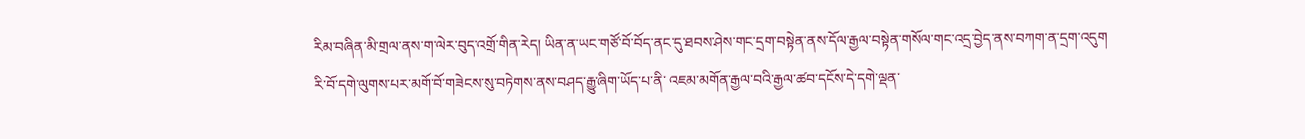རིམ་བཞིན་མི་གྲལ་ནས་ག་ལེར་བུད་འགྲོ་གིན་རེད། ཡིན་ན་ཡང་གཙོ་བོ་བོད་ནང་དུ་ཐབས་ཤེས་གང་དྲག་བསྟེན་ནས་དོལ་རྒྱལ་བསྟེན་གསོལ་གང་འདྲ་བྱེད་ནས་བཀག་ན་དྲག་འདུག
རི་བོ་དགེ་ལུགས་པར་མགོ་བོ་གཟེངས་སུ་བཏེགས་ནས་བཤད་རྒྱུ་ཞིག་ཡོད་པ་ནི་ འཇམ་མགོན་རྒྱལ་བའི་རྒྱལ་ཚབ་དངོས་དེ་དགེ་ལྡན་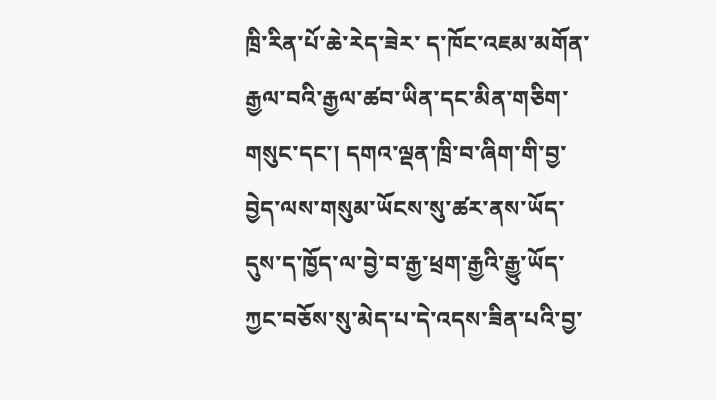ཁྲི་རིན་པོ་ཆེ་རེད་ཟེར་ ད་ཁོང་འཇམ་མགོན་རྒྱལ་བའི་རྒྱལ་ཚབ་ཡིན་དང་མིན་གཅིག་གསུང་དང་། དགའ་ལྡན་ཁྲི་བ་ཞིག་གི་བྱ་བྱེད་ལས་གསུམ་ཡོངས་སུ་ཚར་ནས་ཡོད་དུས་ད་ཁྱོད་ལ་བྱེ་བ་རྒྱ་ཕྲག་རྒྱའི་རྒྱུ་ཡོད་ཀྱང་བཅོས་སུ་མེད་པ་དེ་འདས་ཟིན་པའི་བྱ་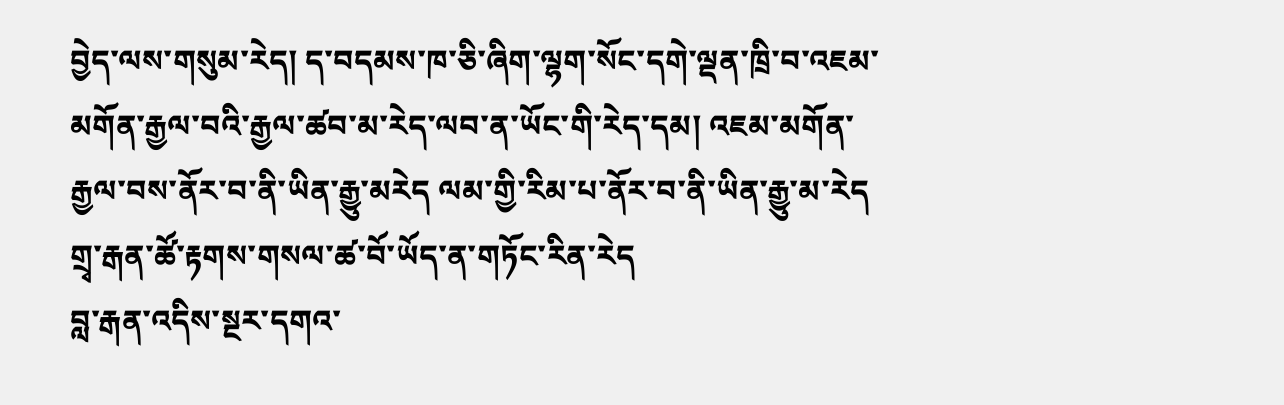བྱེད་ལས་གསུམ་རེད། ད་བདམས་ཁ་ཅི་ཞིག་ལྷག་སོང་དགེ་ལྡན་ཁྲི་བ་འཇམ་མགོན་རྒྱལ་བའི་རྒྱལ་ཚབ་མ་རེད་ལབ་ན་ཡོང་གི་རེད་དམ། འཇམ་མགོན་རྒྱལ་བས་ནོར་བ་ནི་ཡིན་རྒྱུ་མརེད ལམ་གྱི་རིམ་པ་ནོར་བ་ནི་ཡིན་རྒྱུ་མ་རེད གྲྭ་རྒན་ཚོ་རྟགས་གསལ་ཚ་བོ་ཡོད་ན་གཏོང་རིན་རེད
བླ་རྒན་འདིས་སྔར་དགའ་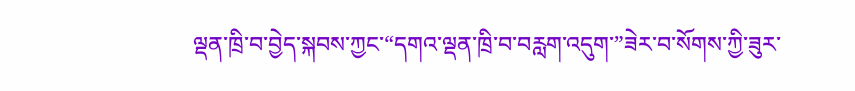ལྡན་ཁྲི་བ་བྱེད་སྐབས་ཀྱང་“དགའ་ལྡན་ཁྲི་བ་བརླག་འདུག་”ཟེར་བ་སོགས་ཀྱི་ཟུར་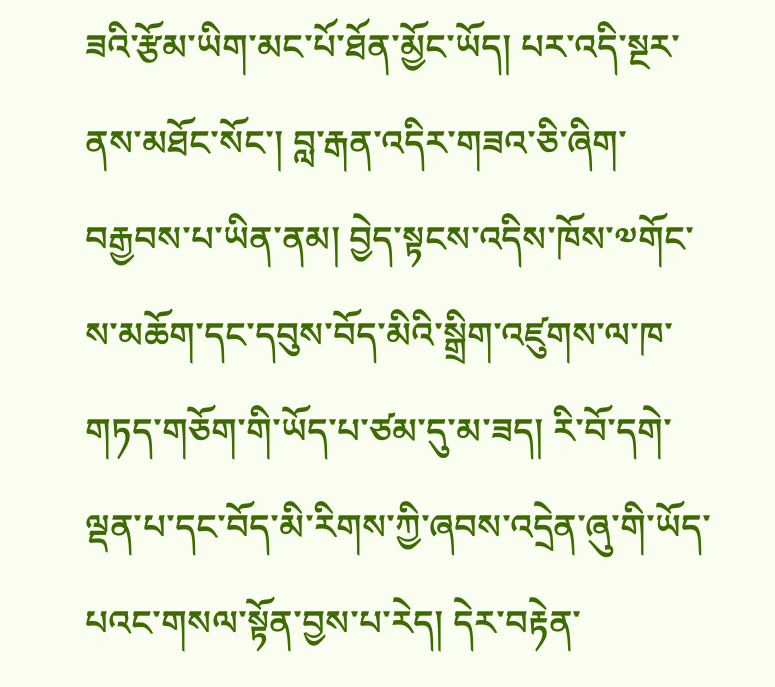ཟའི་རྩོམ་ཡིག་མང་པོ་ཐོན་མྱོང་ཡོད། པར་འདི་སྔར་ནས་མཐོང་སོང་། བླ་རྒན་འདིར་གཟའ་ཅི་ཞིག་བརྒྱབས་པ་ཡིན་ནམ། བྱེད་སྟངས་འདིས་ཁོས་༧གོང་ས་མཆོག་དང་དབུས་བོད་མིའི་སྒྲིག་འཛུགས་ལ་ཁ་གཏད་གཅོག་གི་ཡོད་པ་ཙམ་དུ་མ་ཟད། རི་བོ་དགེ་ལྡན་པ་དང་བོད་མི་རིགས་ཀྱི་ཞབས་འདྲེན་ཞུ་གི་ཡོད་པའང་གསལ་སྟོན་བྱས་པ་རེད། དེར་བརྟེན་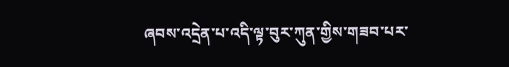ཞབས་འདྲེན་པ་འདི་ལྟ་བུར་ཀུན་གྱིས་གཟབ་པར་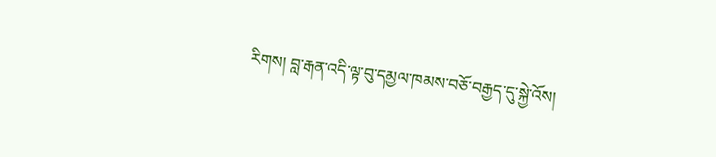རིགས། བླ་རྒན་འདི་ལྟ་བུ་དམྱལ་ཁམས་བཅོ་བརྒྱད་དུ་སྐྱེ་འོས།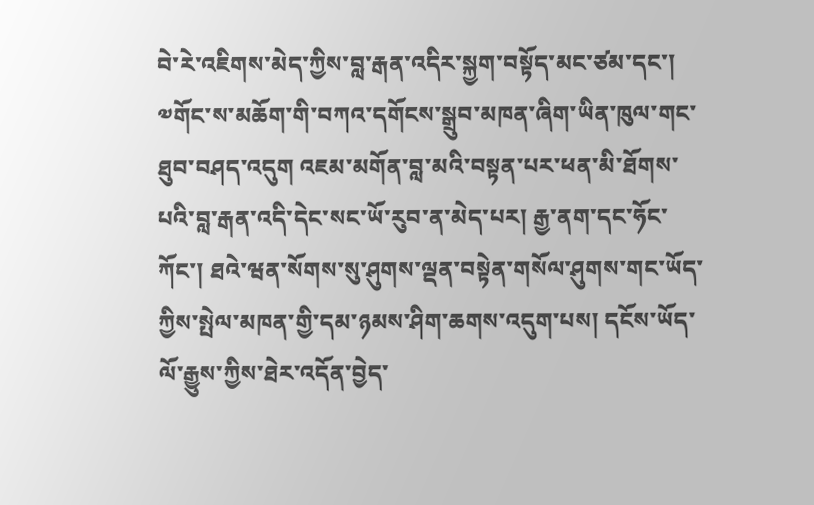བེ་རེ་འཇིགས་མེད་ཀྱིས་བླ་རྒན་འདིར་སྐྱག་བསྟོད་མང་ཙམ་དང་། ༧གོང་ས་མཆོག་གི་བཀའ་དགོངས་སྒྲུབ་མཁན་ཞིག་ཡིན་ཁུལ་གང་ཐུབ་བཤད་འདུག འཇམ་མགོན་བླ་མའི་བསྟན་པར་ཕན་མི་ཐོགས་པའི་བླ་རྒན་འདི་དེང་སང་ཡོ་རུབ་ན་མེད་པར། རྒྱ་ནག་དང་ཧོང་ཀོང་། ཐའེ་ཝན་སོགས་སུ་ཤུགས་ལྡན་བསྟེན་གསོལ་ཤུགས་གང་ཡོད་ཀྱིས་སྤེལ་མཁན་གྱི་དམ་ཉམས་ཤིག་ཆགས་འདུག་པས། དངོས་ཡོད་ལོ་རྒྱུས་ཀྱིས་ཐེར་འདོན་བྱེད་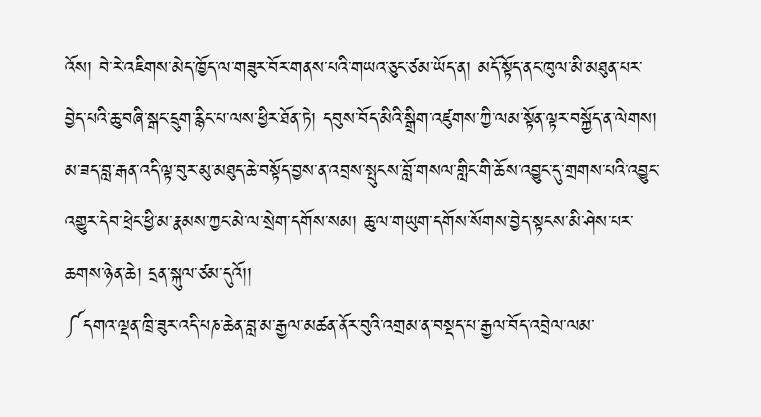འོས། བེ་རེ་འཇིགས་མེད་ཁྱོད་ལ་གཟུར་བོར་གནས་པའི་གཡའ་ཅུང་ཙམ་ཡོད་ན། མདོ་སྟོད་ནང་ཁུལ་མི་མཐུན་པར་བྱེད་པའི་ཆུ་བཞི་སྒང་དྲུག་རྙིང་པ་ལས་ཕྱིར་ཐོན་ཏེ། དབུས་བོད་མིའི་སྒྲིག་འཛུགས་ཀྱི་ལམ་སྟོན་ལྟར་བསྐྱོད་ན་ལེགས། མ་ཟད་བླ་རྒན་འདི་ལྟ་བུར་མུ་མཐུད་ཆེ་བསྟོད་བྱས་ན་འབྲས་སྤུངས་བློ་གསལ་གླིང་གི་ཆོས་འབྱུང་དུ་གྲགས་པའི་འབྱུང་འགྱུར་དེབ་ཕྲེང་ཕྱི་མ་རྣམས་ཀྱང་མེ་ལ་སྲེག་དགོས་སམ། ཆུ་ལ་གཡུག་དགོས་སོགས་བྱེད་སྟངས་མི་ཤེས་པར་ཆགས་ཉེན་ཆེ། དྲན་སྐུལ་ཙམ་དུའོ།།
༼དགའ་ལྡན་ཁྲི་ཟུར་འདི་པཎ་ཆེན་བླ་མ་རྒྱལ་མཚན་ནོར་བུའི་འགྲམ་ན་བསྡད་པ་རྒྱལ་བོད་འབྲེལ་ལམ་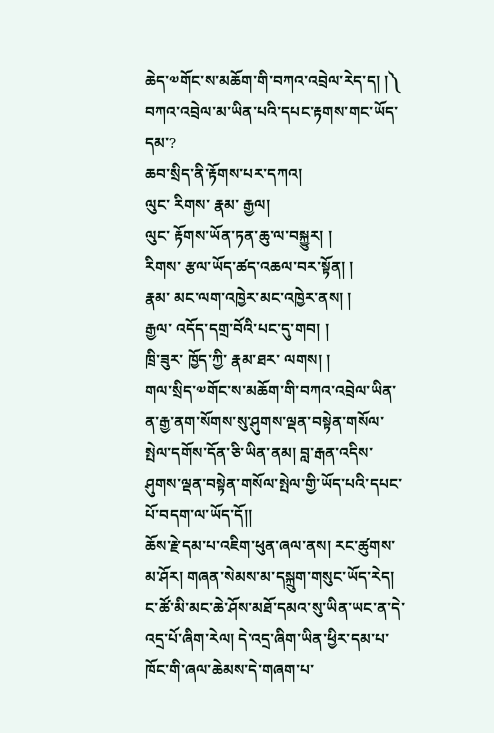ཆེད་༧གོང་ས་མཆོག་གི་བཀའ་འབྲེལ་རེད་ད། །༽ བཀའ་འབྲེལ་མ་ཡིན་པའི་དཔང་རྟགས་གང་ཡོད་དམ་?
ཆབ་སྲིད་ནི་རྟོགས་པར་དཀའ།
ལུང་ རིགས་ རྣམ་ རྒྱལ།
ལུང་ རྟོགས་ཡོན་ཏན་ཆུ་ལ་བསྐྱུར། །
རིགས་ རྩལ་ཡོད་ཚད་འཆལ་བར་སྟོན། །
རྣམ་ མང་ལག་འཁྱེར་མང་འཁྱེར་ནས། །
རྒྱལ་ འདོད་དགྲ་བོའི་པང་དུ་གབ། །
ཁྲི་ཟུར་ ཁྱོད་ཀྱི་ རྣམ་ཐར་ ལགས། །
གལ་སྲིད་༧གོང་ས་མཆོག་གི་བཀའ་འབྲེལ་ཡིན་ན་རྒྱ་ནག་སོགས་སུ་ཤུགས་ལྡན་བསྟེན་གསོལ་སྤེལ་དགོས་དོན་ཅི་ཡིན་ནམ། བླ་རྒན་འདིས་ཤུགས་ལྡན་བསྟེན་གསོལ་སྤེལ་གྱི་ཡོད་པའི་དཔང་པོ་བདག་ལ་ཡོད་དོ།།
ཆོས་རྗེ་དམ་པ་འཇིག་ཕུན་ཞལ་ནས། རང་ཚུགས་མ་ཤོར། གཞན་སེམས་མ་དསྐྲུག་གསུང་ཡོད་རེད། ང་ཚོ་མི་མང་ཆེ་ཤོས་མཐོ་དམའ་སུ་ཡིན་ཡང་ན་དེ་འདྲ་པོ་ཞིག་རེལ། དེ་འདྲ་ཞིག་ཡིན་ཕྱིར་དམ་པ་ཁོང་གི་ཞལ་ཆེམས་དེ་གཞག་པ་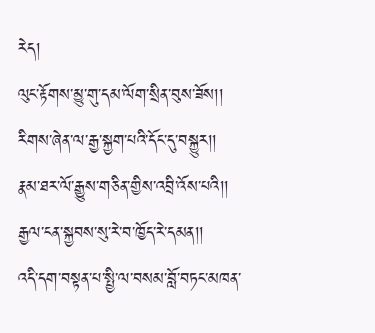རེད།
ལུང་རྟོགས་མྱུ་གུ་དམ་ལོག་སྲིན་བུས་ཟོས།།
རིགས་ཞེན་ལ་རྒྱ་སྐྱག་པའི་དོང་དུ་བསྐྱུར།།
རྣམ་ཐར་ལོ་རྒྱུས་གཅིན་གྱིས་འབྲི་འོས་པའི།།
རྒྱལ་ངན་སྐྱབས་སུ་རེ་བ་ཁྱོད་རེ་དམན།།
འདི་དག་བསྟན་པ་སྤྱི་ལ་བསམ་བློ་བཏང་མཁན་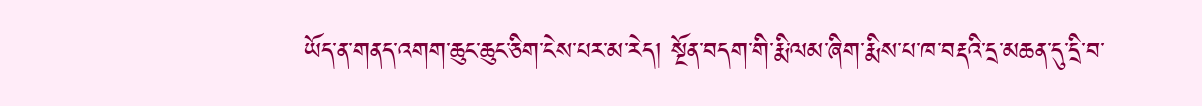ཡོད་ན་གནད་འགག་ཆུང་ཆུང་ཅིག་ངེས་པར་མ་རེད། སྔོན་བདག་གི་རྨི་ལམ་ཞིག་རྨིས་པ་ཁ་བརྡའི་དྲ་མཆན་དུ་དྲི་བ་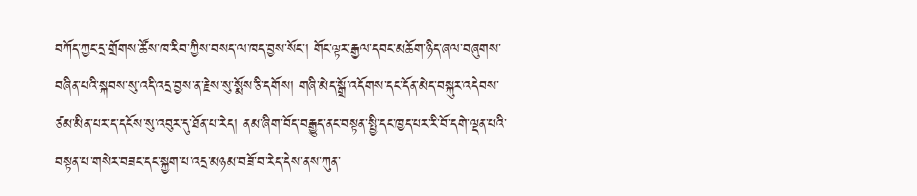བཀོད་ཀྱང་དྲ་གྲོགས་ཚོས་ཁ་རིབ་ཀྱིས་བསད་ལ་ཁད་བྱས་སོང་། གོང་ལྟར་རྒྱལ་དབང་མཆོག་ཉིད་ཞལ་བཞུགས་བཞིན་པའི་སྐབས་སུ་འདི་འདྲ་བྱས་ན་རྗེས་སུ་སྨོས་ཅི་དགོས། གཞི་མེད་སྒྲོ་འདོགས་དང་དོན་མེད་བསྐུར་འདེབས་ཙམ་མིན་པར་ད་དངོས་སུ་འབུར་དུ་ཐོན་པ་རེད། ནམ་ཞིག་བོད་བརྒྱུད་ནང་བསྟན་སྤྱི་དང་ཁྱད་པར་རི་བོ་དགེ་ལྡན་པའི་བསྟན་པ་གསེར་བཟང་དང་སྐྱག་པ་འདྲ་མཉམ་བཟོ་བ་རེད་དེས་ནས་ཀུན་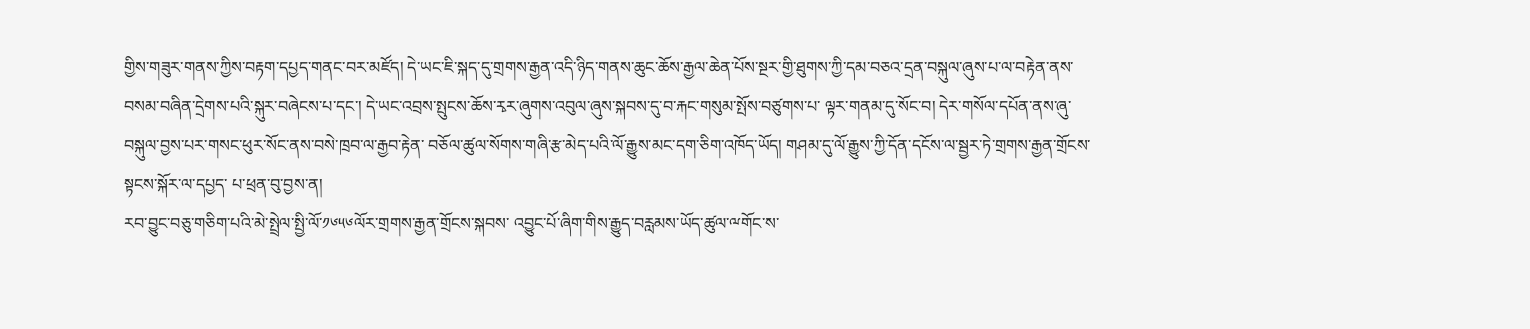གྱིས་གཟུར་གནས་ཀྱིས་བརྟག་དཔྱད་གནང་བར་མཛོད། དེ་ཡང་ཇི་སྐད་དུ་གྲགས་རྒྱན་འདི་ཉིད་གནས་ཆུང་ཆོས་རྒྱལ་ཆེན་པོས་སྔར་གྱི་ཐུགས་ཀྱི་དམ་བཅའ་དྲན་བསྐུལ་ཞུས་པ་ལ་བརྟེན་ནས་བསམ་བཞིན་དྲེགས་པའི་སྐུར་བཞེངས་པ་དང་། དེ་ཡང་འབྲས་སྤུངས་ཆོས་རྭར་ཞུགས་འབུལ་ཞུས་སྐབས་དུ་བ་རྐང་གསུམ་སྤོས་བཙུགས་པ་ ལྟར་གནམ་དུ་སོང་བ། དེར་གསོལ་དཔོན་ནས་ཞུ་བསྐུལ་བྱས་པར་གསང་ཕུར་སོང་ནས་བསེ་ཁྲབ་ལ་རྒྱབ་རྟེན་ བཅོལ་ཚུལ་སོགས་གཞི་རྩ་མེད་པའི་ལོ་རྒྱུས་མང་དག་ཅིག་འཁོད་ཡོད། གཤམ་དུ་ལོ་རྒྱུས་ཀྱི་དོན་དངོས་ལ་སྦྱར་ཏེ་གྲགས་རྒྱན་གྲོངས་སྟངས་སྐོར་ལ་དཔྱད་ པ་ཕྲན་བུ་བྱས་ན།
རབ་བྱུང་བཅུ་གཅིག་པའི་མེ་སྤྲེལ་སྤྱི་ལོ་༡༦༥༦ལོར་གྲགས་རྒྱན་གྲོངས་སྐབས་ འབྱུང་པོ་ཞིག་གིས་རྒྱུད་བརླམས་ཡོད་ཚུལ་ྋགོང་ས་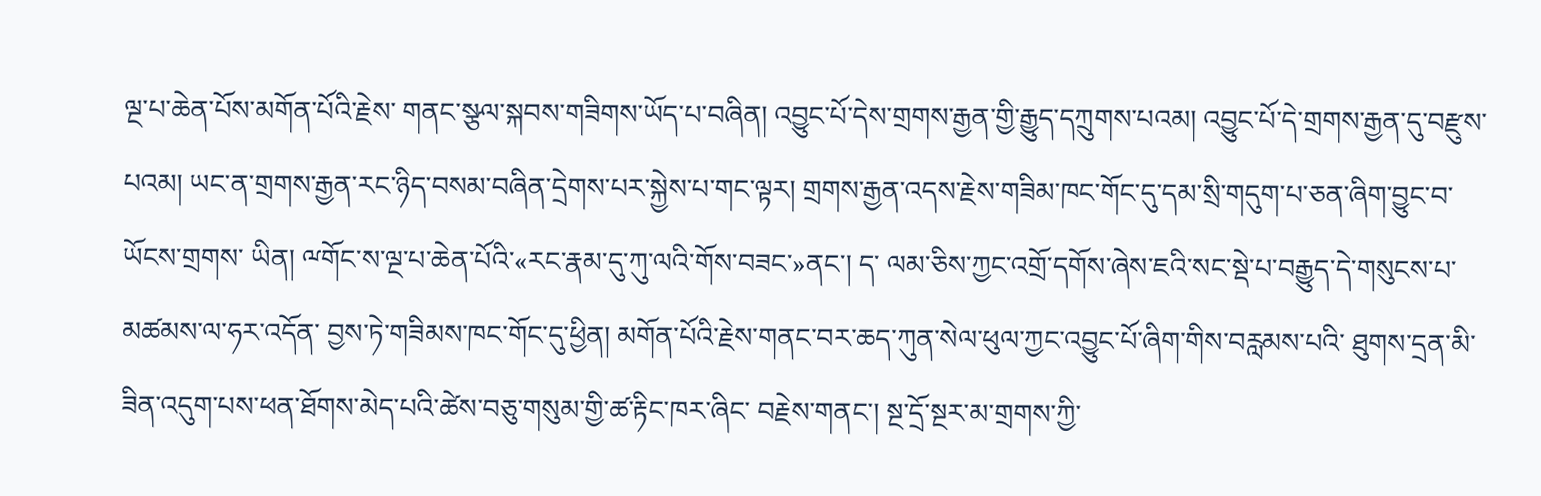ལྔ་པ་ཆེན་པོས་མགོན་པོའི་རྗེས་ གནང་སྩལ་སྐབས་གཟིགས་ཡོད་པ་བཞིན། འབྱུང་པོ་དེས་གྲགས་རྒྱན་གྱི་རྒྱུད་དཀྲུགས་པའམ། འབྱུང་པོ་དེ་གྲགས་རྒྱན་དུ་བརྫུས་པའམ། ཡང་ན་གྲགས་རྒྱན་རང་ཉིད་བསམ་བཞིན་དྲེགས་པར་སྐྱེས་པ་གང་ལྟར། གྲགས་རྒྱན་འདས་རྗེས་གཟིམ་ཁང་གོང་དུ་དམ་སྲི་གདུག་པ་ཅན་ཞིག་བྱུང་བ་ཡོངས་གྲགས་ ཡིན། ྋགོང་ས་ལྔ་པ་ཆེན་པོའི་«རང་རྣམ་དུ་ཀུ་ལའི་གོས་བཟང་»ནང་། ད་ ལམ་ཅིས་ཀྱང་འགྲོ་དགོས་ཞེས་ཇའི་སང་སྡེ་པ་བརྒྱུད་དེ་གསུངས་པ་མཚམས་ལ་ཧར་འདོན་ བྱས་ཏེ་གཟིམས་ཁང་གོང་དུ་ཕྱིན། མགོན་པོའི་རྗེས་གནང་བར་ཆད་ཀུན་སེལ་ཕུལ་ཀྱང་འབྱུང་པོ་ཞིག་གིས་བརླམས་པའི་ ཐུགས་དྲན་མི་ཟིན་འདུག་པས་ཕན་ཐོགས་མེད་པའི་ཚེས་བཅུ་གསུམ་གྱི་ཚ་རྟིང་ཁར་ཞིང་ བརྗེས་གནང་། སྔ་དྲོ་སྔར་མ་གྲགས་ཀྱི་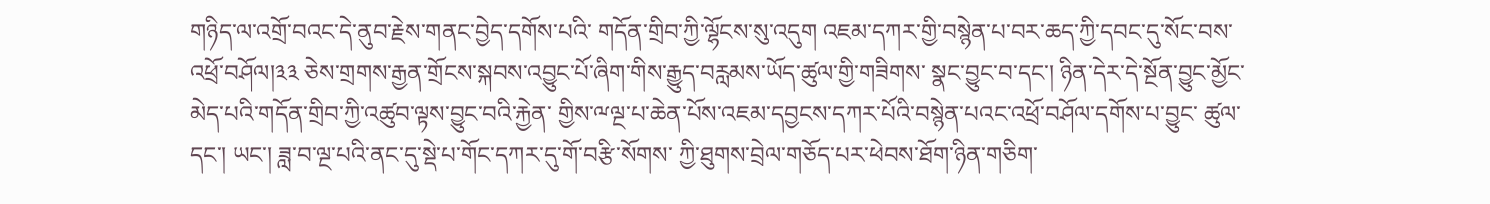གཉིད་ལ་འགྲོ་བའང་དེ་ནུབ་རྗེས་གནང་བྱེད་དགོས་པའི་ གདོན་གྲིབ་ཀྱི་ལྷོངས་སུ་འདུག འཇམ་དཀར་གྱི་བསྙེན་པ་བར་ཆད་ཀྱི་དབང་དུ་སོང་བས་འཕྲོ་བཤོལ།༣༣ ཅེས་གྲགས་རྒྱན་གྲོངས་སྐབས་འབྱུང་པོ་ཞིག་གིས་རྒྱུད་བརླམས་ཡོད་ཚུལ་གྱི་གཟིགས་ སྣང་བྱུང་བ་དང་། ཉིན་དེར་དེ་སྔོན་བྱུང་མྱོང་མེད་པའི་གདོན་གྲིབ་ཀྱི་འཚུབ་ལྟས་བྱུང་བའི་རྐྱེན་ གྱིས་ྋལྔ་པ་ཆེན་པོས་འཇམ་དབྱངས་དཀར་པོའི་བསྙེན་པའང་འཕྲོ་བཤོལ་དགོས་པ་བྱུང་ ཚུལ་དང་། ཡང་། ཟླ་བ་ལྔ་པའི་ནང་དུ་སྡེ་པ་གོང་དཀར་དུ་གོ་བརྩི་སོགས་ ཀྱི་ཐུགས་བྲེལ་གཅོད་པར་ཕེབས་ཐོག་ཉིན་གཅིག་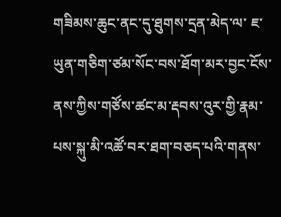གཟིམས་ཆུང་ནང་དུ་ཐུགས་དྲན་མེད་ལ་ ཇ་ཡུན་གཅིག་ཙམ་སོང་བས་ཐོག་མར་བྱང་ངོས་ནས་ཀྱིས་གཙོས་ཚང་མ་རྡབས་འུར་གྱི་རྣམ་ པས་སྐུ་མི་འཚོ་བར་ཐག་བཅད་པའི་གནས་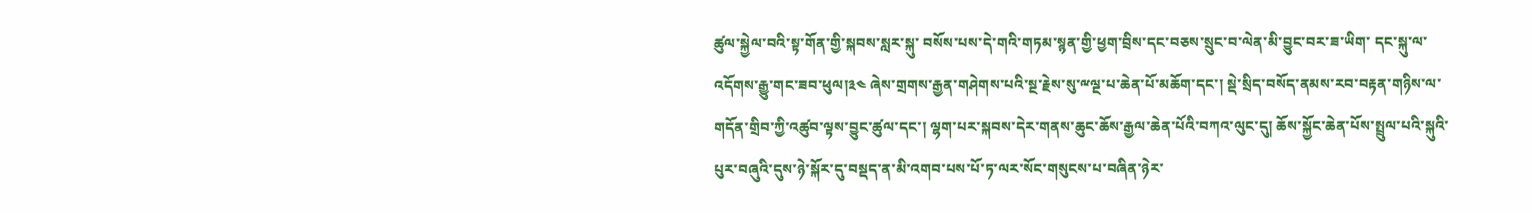ཚུལ་སྐྱེལ་བའི་སྟ་གོན་གྱི་སྐབས་སླར་སྐུ་ བསོས་པས་དེ་གའི་གཏམ་སྙན་གྱི་ཕྱག་བྲིས་དང་བཅས་སྲུང་བ་ལེན་མི་བྱུང་བར་ཟ་ཡིག་ དང་སྐུ་ལ་འདོགས་རྒྱུ་གང་ཟབ་ཕུལ།༣༤ ཞེས་གྲགས་རྒྱན་གཤེགས་པའི་སྔ་རྗེས་སུ་ྋལྔ་པ་ཆེན་པོ་མཆོག་དང་། སྡེ་སྲིད་བསོད་ནམས་རབ་བརྟན་གཉིས་ལ་གདོན་གྲིབ་ཀྱི་འཚུབ་ལྟས་བྱུང་ཚུལ་དང་། ལྷག་པར་སྐབས་དེར་གནས་ཆུང་ཆོས་རྒྱལ་ཆེན་པོའི་བཀའ་ལུང་དུ། ཆོས་སྐྱོང་ཆེན་པོས་སྤྲུལ་པའི་སྐུའི་པུར་བཞུའི་དུས་ཉེ་སྐོར་དུ་བསྡད་ན་མི་འགབ་པས་པོ་ཏ་ལར་སོང་གསུངས་པ་བཞིན་ཉེར་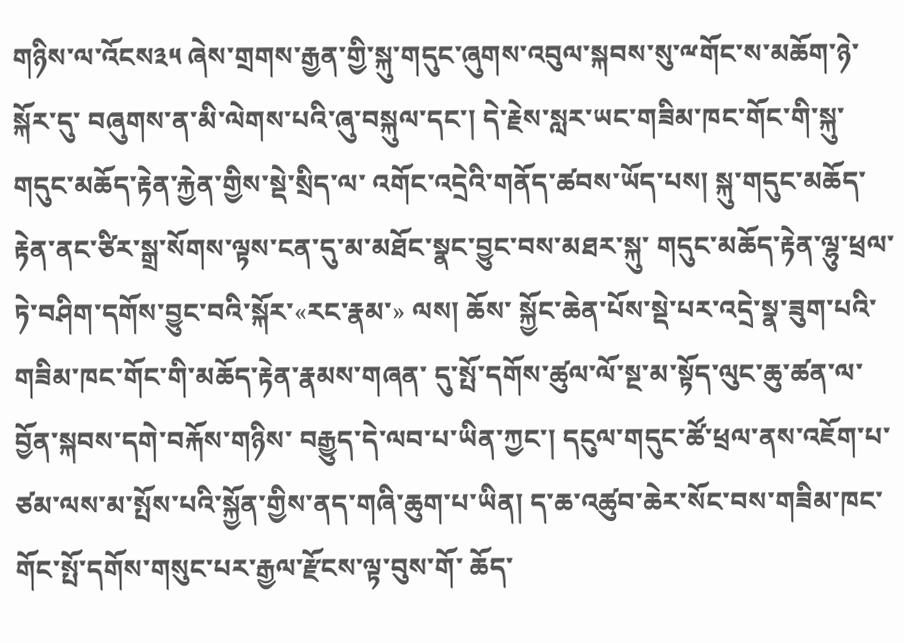གཉིས་ལ་འོངས༣༥ ཞེས་གྲགས་རྒྱན་གྱི་སྐུ་གདུང་ཞུགས་འབུལ་སྐབས་སུ་ྋགོང་ས་མཆོག་ཉེ་སྐོར་དུ་ བཞུགས་ན་མི་ལེགས་པའི་ཞུ་བསྐུལ་དང་། དེ་རྗེས་སླར་ཡང་གཟིམ་ཁང་གོང་གི་སྐུ་གདུང་མཆོད་རྟེན་རྐྱེན་གྱིས་སྡེ་སྲིད་ལ་ འགོང་འདྲེའི་གནོད་ཚབས་ཡོད་པས། སྐུ་གདུང་མཆོད་རྟེན་ནང་ཙིར་སྒྲ་སོགས་ལྟས་ངན་དུ་མ་མཐོང་སྣང་བྱུང་བས་མཐར་སྐུ་ གདུང་མཆོད་རྟེན་ལྷུ་ཕྲལ་ཏེ་བཤིག་དགོས་བྱུང་བའི་སྐོར་«རང་རྣམ་» ལས། ཆོས་ སྐྱོང་ཆེན་པོས་སྡེ་པར་འདྲེ་སྣ་ཟུག་པའི་གཟིམ་ཁང་གོང་གི་མཆོད་རྟེན་རྣམས་གཞན་ དུ་སྤོ་དགོས་ཚུལ་ལོ་སྔ་མ་སྟོད་ལུང་ཆུ་ཚན་ལ་བྱོན་སྐབས་དགེ་བརྐོས་གཉིས་ བརྒྱུད་དེ་ལབ་པ་ཡིན་ཀྱང་། དངུལ་གདུང་ཚོ་ཕྲལ་ནས་འཇོག་པ་ཙམ་ལས་མ་སྤོས་པའི་སྐྱོན་གྱིས་ནད་གཞི་ཆུག་པ་ཡིན། ད་ཆ་འཚུབ་ཆེར་སོང་བས་གཟིམ་ཁང་གོང་སྤོ་དགོས་གསུང་པར་རྒྱལ་རྫོངས་ལྟ་བུས་གོ་ ཆོད་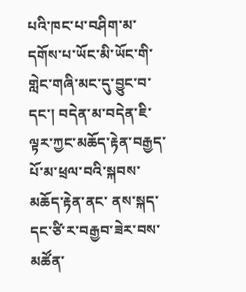པའི་ཁང་པ་བཤིག་མ་དགོས་པ་ཡོང་མི་ཡོང་གི་གླེང་གཞི་མང་དུ་བྱུང་བ་དང་། བདེན་མ་བདེན་ཇི་ལྟར་ཀྱང་མཆོད་རྟེན་བརྒྱད་པོ་མ་ཕྲལ་བའི་སྐབས་མཆོད་རྟེན་ནང་ ནས་སྐད་དང་ཙི་ར་བརྒྱབ་ཟེར་བས་མཚོན་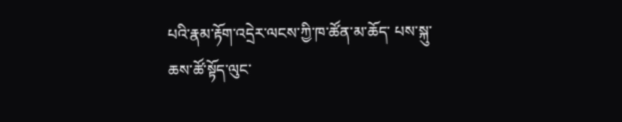པའི་རྣམ་རྟོག་འདྲེར་ལངས་ཀྱི་ཁ་ཚོན་མ་ཆོད་ པས་སྐུ་ཆས་ཚོ་སྟོད་ལུང་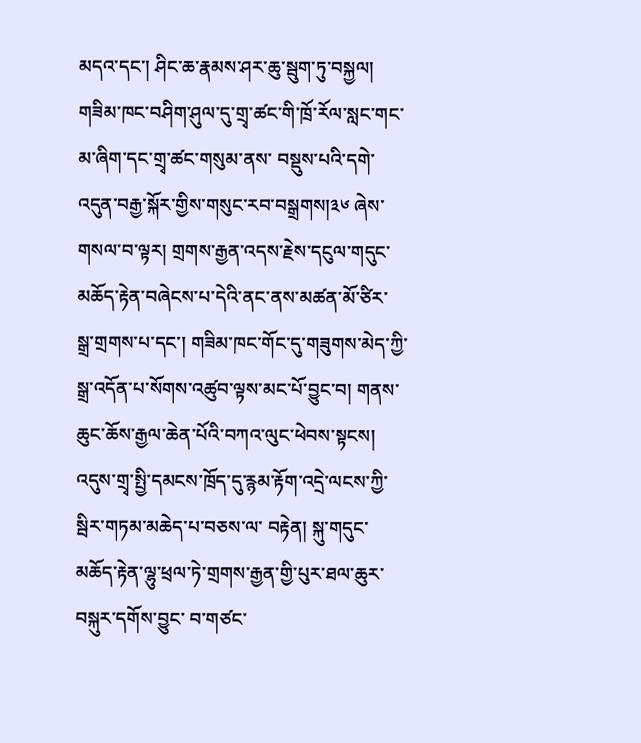མདའ་དང་། ཤིང་ཆ་རྣམས་ཤར་ཆུ་སྦུག་ཏུ་བསྐྱལ། གཟིམ་ཁང་བཤིག་ཤུལ་དུ་གྲྭ་ཚང་གི་ཁྲོ་རོལ་སླང་གང་མ་ཞིག་དང་གྲྭ་ཚང་གསུམ་ནས་ བསྡུས་པའི་དགེ་འདུན་བརྒྱ་སྐོར་གྱིས་གསུང་རབ་བསྒྲགས།༣༦ ཞེས་གསལ་བ་ལྟར། གྲགས་རྒྱན་འདས་རྗེས་དངུལ་གདུང་མཆོད་རྟེན་བཞེངས་པ་དེའི་ནང་ནས་མཚན་མོ་ཙིར་ སྒྲ་གྲགས་པ་དང་། གཟིམ་ཁང་གོང་དུ་གཟུགས་མེད་ཀྱི་སྒྲ་འདོན་པ་སོགས་འཚུབ་ལྟས་མང་པོ་བྱུང་བ། གནས་ཆུང་ཆོས་རྒྱལ་ཆེན་པོའི་བཀའ་ལུང་ཕེབས་སྟངས། འདུས་གྲྭ་སྤྱི་དམངས་ཁྲོད་དུ་རྙམ་རྟོག་འདྲེ་ལངས་ཀྱི་སྦིར་གཏམ་མཆེད་པ་བཅས་ལ་ བརྟེན། སྐུ་གདུང་མཆོད་རྟེན་ལྷུ་ཕྲལ་ཏེ་གྲགས་རྒྱན་གྱི་པུར་ཐལ་ཆུར་བསྐུར་དགོས་བྱུང་ བ་གཙང་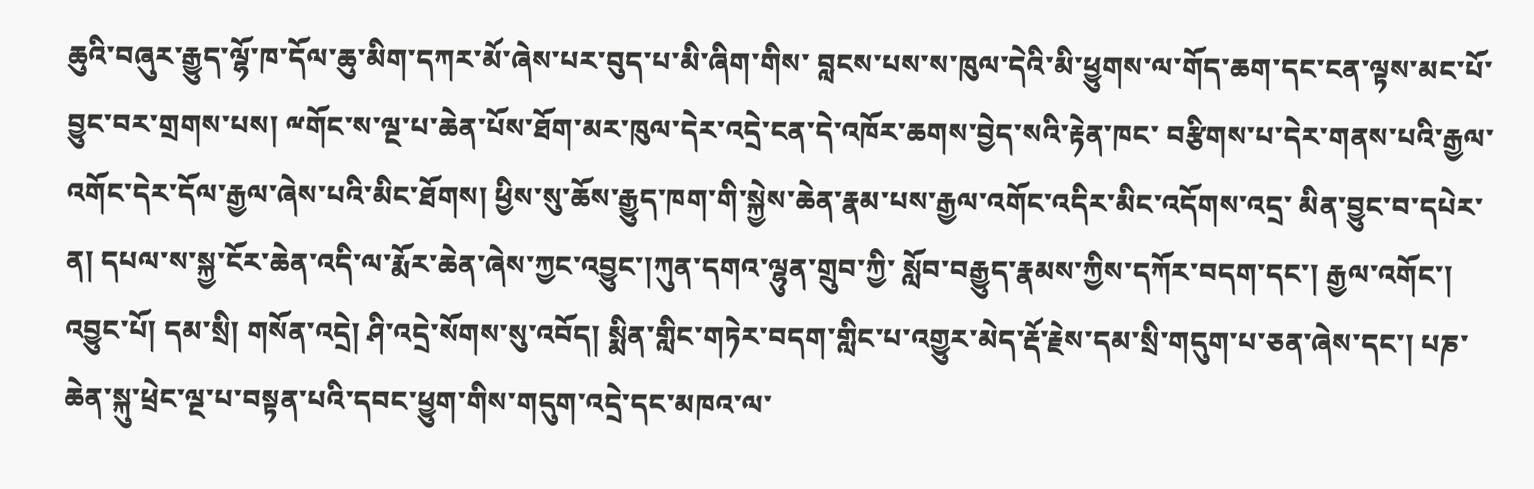ཆུའི་བཞུར་རྒྱུད་ལྷོ་ཁ་དོལ་ཆུ་མིག་དཀར་མོ་ཞེས་པར་བུད་པ་མི་ཞིག་གིས་ བླངས་པས་ས་ཁུལ་དེའི་མི་ཕྱུགས་ལ་གོད་ཆག་དང་ངན་ལྟས་མང་པོ་བྱུང་བར་གྲགས་པས། ྋགོང་ས་ལྔ་པ་ཆེན་པོས་ཐོག་མར་ཁུལ་དེར་འདྲེ་ངན་དེ་འཁོར་ཆགས་བྱེད་སའི་རྟེན་ཁང་ བརྩིགས་པ་དེར་གནས་པའི་རྒྱལ་འགོང་དེར་དོལ་རྒྱལ་ཞེས་པའི་མིང་ཐོགས། ཕྱིས་སུ་ཆོས་རྒྱུད་ཁག་གི་སྐྱེས་ཆེན་རྣམ་པས་རྒྱལ་འགོང་འདིར་མིང་འདོགས་འདྲ་ མིན་བྱུང་བ་དཔེར་ན། དཔལ་ས་སྐྱ་ངོར་ཆེན་འདི་ལ་རྨོར་ཆེན་ཞེས་ཀྱང་འབྱུང་།ཀུན་དགའ་ལྷུན་གྲུབ་ཀྱི་ སློབ་བརྒྱུད་རྣམས་ཀྱིས་དཀོར་བདག་དང་། རྒྱལ་འགོང་། འབྱུང་པོ། དམ་སྲི། གསོན་འདྲེ། ཤི་འདྲེ་སོགས་སུ་འབོད། སྨིན་གླིང་གཏེར་བདག་གླིང་པ་འགྱུར་མེད་རྡོ་རྗེས་དམ་སྲི་གདུག་པ་ཅན་ཞེས་དང་། པཎ་ཆེན་སྐུ་ཕྲེང་ལྔ་པ་བསྟན་པའི་དབང་ཕྱུག་གིས་གདུག་འདྲེ་དང་མཁའ་ལ་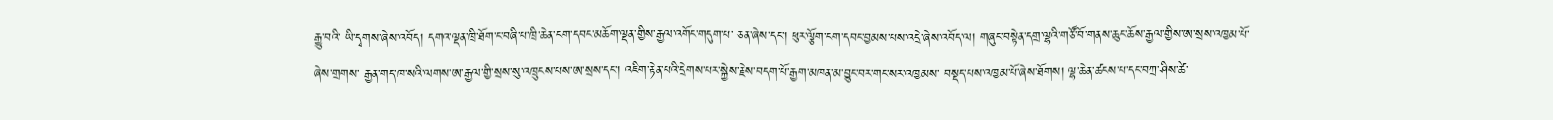རྒྱུ་བའི་ ཡི་དྭགས་ཞེས་འབོད། དགའ་ལྡན་ཁྲི་ཐོག་ང་བཞི་པ་ཁྲི་ཆེན་ངག་དབང་མཆོག་ལྡན་གྱིས་རྒྱལ་འགོང་གདུག་པ་ ཅན་ཞེས་དང་། ཕུར་ལྕོག་ངག་དབང་བྱམས་པས་འདྲེ་ཞེས་འབོད་ལ། གཞུང་བསྟེན་དགྲ་ལྷའི་གཙོ་བོ་གནས་ཆུང་ཆོས་རྒྱལ་གྱིས་ཨ་སྲས་འཁྱམ་པོ་ཞེས་གྲགས་ རྒྱན་གད་ཁ་སའི་ལགས་ཨ་རྒྱལ་གྱི་སྲས་སུ་འཁྲུངས་པས་ཨ་སྲས་དང་། འཇིག་རྟེན་པའི་དྲེགས་པར་སྐྱེས་རྗེས་བདག་པོ་རྒྱག་མཁན་མ་བྱུང་བར་གང་སར་འཁྱམས་ བསྡད་པས་འཁྱམ་པོ་ཞེས་ཐོགས། ལྷ་ཆེན་ཚངས་པ་དང་བཀྲ་ཤིས་ཚེ་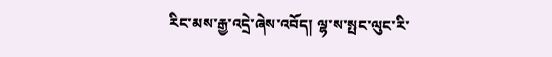རིང་མས་རྒྱ་འདྲེ་ཞེས་འབོད། ལྷ་ས་སྤང་ལུང་རི་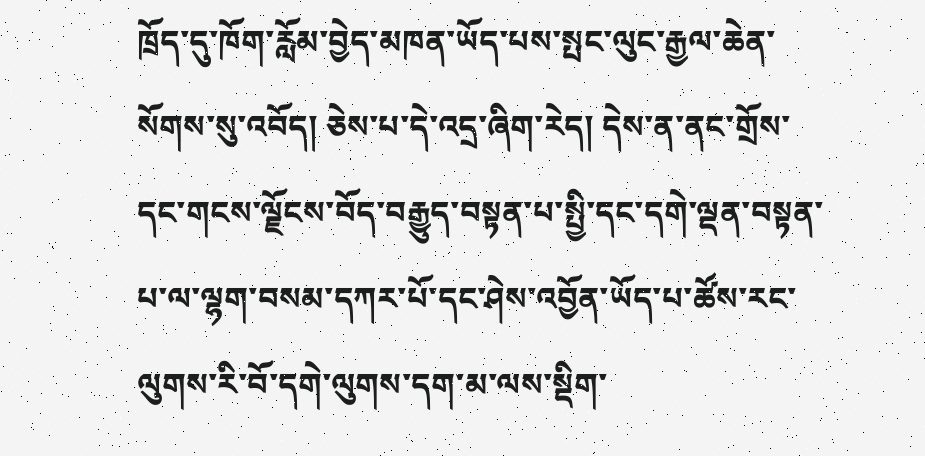ཁྲོད་དུ་ཁོག་རློམ་བྱེད་མཁན་ཡོད་པས་སྤང་ལུང་རྒྱལ་ཆེན་སོགས་སུ་འབོད། ཅེས་པ་དེ་འདྲ་ཞིག་རེད། དེས་ན་ནང་གྲོས་དང་གངས་ལྗོངས་བོད་བརྒྱུད་བསྟན་པ་སྤྱི་དང་དགེ་ལྡན་བསྟན་པ་ལ་ལྷག་བསམ་དཀར་པོ་དང་ཤེས་འབྱོན་ཡོད་པ་ཚོས་རང་ལུགས་རི་བོ་དགེ་ལུགས་དག་མ་ལས་སྡིག་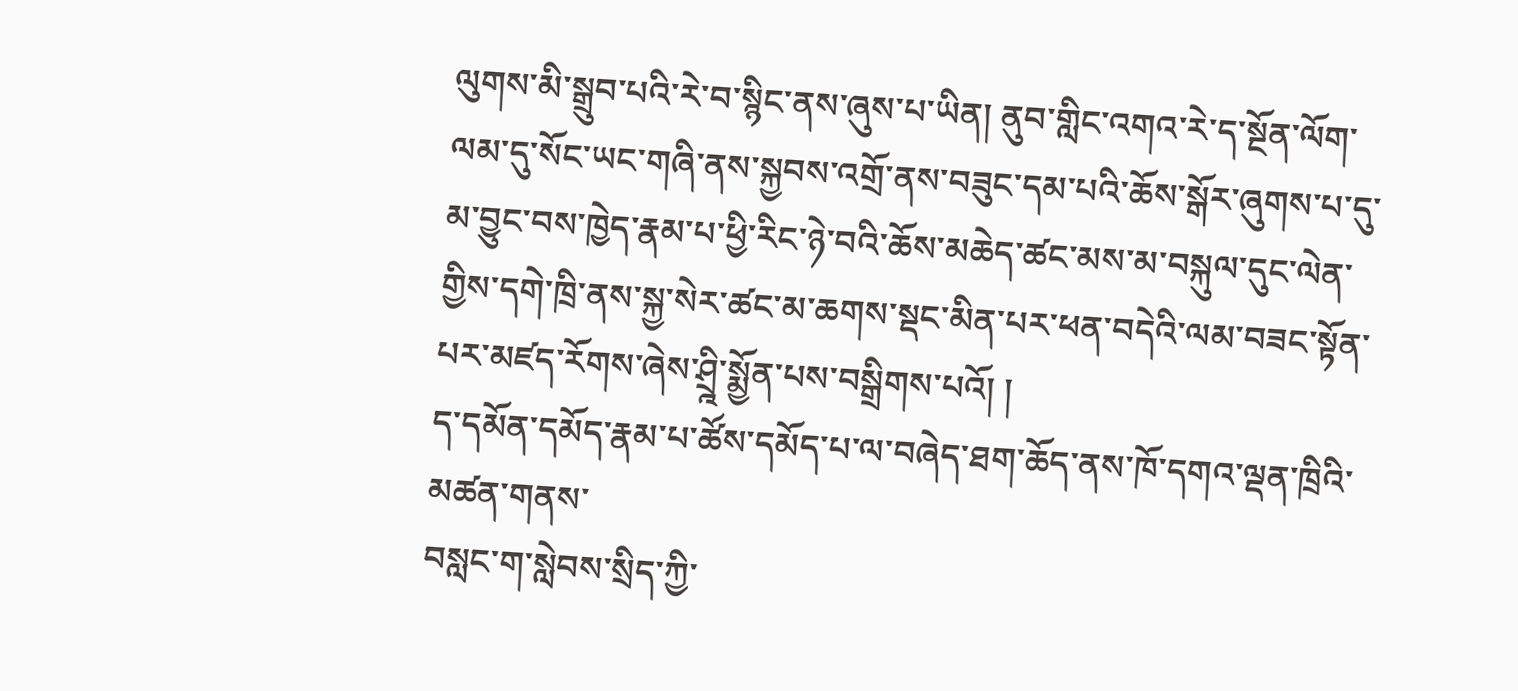ལུགས་མི་སྒྲུབ་པའི་རེ་བ་སྙིང་ནས་ཞུས་པ་ཡིན། ནུབ་གླིང་འགའ་རེ་ད་སྔོན་ལོག་ལམ་དུ་སོང་ཡང་གཞི་ནས་སྐྱབས་འགྲོ་ནས་བཟུང་དམ་པའི་ཆོས་སྒོར་ཞུགས་པ་དུ་མ་བྱུང་བས་ཁྱེད་རྣམ་པ་ཕྱི་རིང་ཉེ་བའི་ཆོས་མཆེད་ཚང་མས་མ་བསྐུལ་དུང་ལེན་གྱིས་དགེ་ཁྲི་ནས་སྐྱ་སེར་ཚང་མ་ཆགས་སྡང་མིན་པར་ཕན་བདེའི་ལམ་བཟང་སྟོན་པར་མཛད་རོགས་ཞེས་ཤྲྰི་སྨྱོན་པས་བསྒྲིགས་པའོ། །
ད་དམོན་དམོད་རྣམ་པ་ཚོས་དམོད་པ་ལ་བཞེད་ཐག་ཆོད་ནས་ཁོ་དགའ་ལྡན་ཁྲིའི་མཚན་གནས་
བསླང་ག་སླེབས་སྲིད་ཀྱི་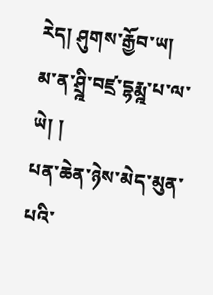རེད། ཤུགས་རྒྱོབ་ཡ།
མ་ན་ཤྲྰི་བཛྲ་དྷརྨྰ་པ་ལ་ཡེ། །
པན་ཆེན་ཉེས་མེད་མུན་པའི་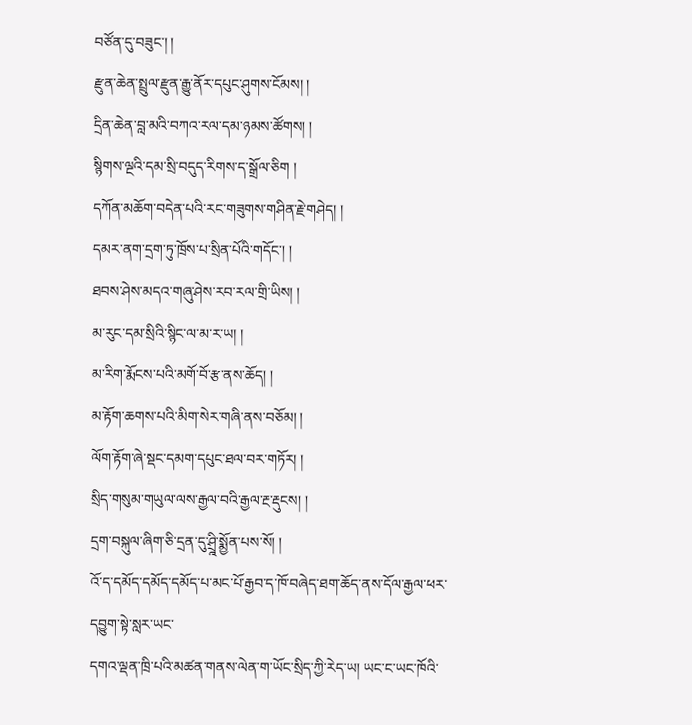བཙོན་དུ་བཟུང་། །
རྫུན་ཆེན་སྤྲུལ་རྫུན་རྒྱུ་ནོར་དཔུང་ཤུགས་ངོམས། །
དྲིན་ཆེན་བླ་མའི་བཀའ་རལ་དམ་ཉམས་ཚོགས། །
སྙིགས་ལྔའི་དམ་སྲི་བདུད་རིགས་ད་སྒྲོལ་ཅིག །
དཀོན་མཆོག་བདེན་པའི་རང་གཟུགས་གཤིན་རྗེ་གཤེད། །
དམར་ནག་དྲག་ཏུ་ཁྲོས་པ་སྲིན་པོའི་གདོང་། །
ཐབས་ཤེས་མདའ་གཞུ་ཤེས་རབ་རལ་གྲི་ཡིས། །
མ་རུང་དམ་སྲིའི་སྙིང་ལ་མ་ར་ཡ། །
མ་རིག་རྨོངས་པའི་མགོ་བོ་རྩ་ནས་ཆོད། །
མ་རྟོག་ཆགས་པའི་མིག་སེར་གཞི་ནས་བཅོམ། །
ལོག་རྟོག་ཞེ་སྡང་དམག་དཔུང་ཐལ་བར་གཏོར། །
སྲིད་གསུམ་གཡུལ་ལས་རྒྱལ་བའི་རྒྱལ་རྔ་རྡུངས། །
དྲག་བསྐུལ་ཞིག་ཅི་དྲན་དུ་ཤྲྰི་སྨྱོན་པས་སོ། །
འོ་ད་དམོད་དམོད་དམོད་པ་མང་པོ་རྒྱབ་ད་ཁོ་བཞེད་ཐག་ཆོད་ནས་དོལ་རྒྱལ་ཕར་དབྱུག་སྟེ་སླར་ཡང་
དགའ་ལྡན་ཁྲི་པའི་མཚན་གནས་ལེན་ག་ཡོང་སྲིད་ཀྱི་རེད་ཡ། ཡང་ང་ཡང་ཁོའི་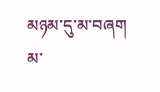མཉམ་དུ་མ་བཞག
མ་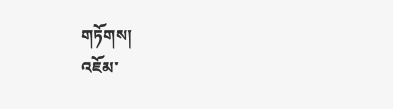གཏོགས།
འཇོམ་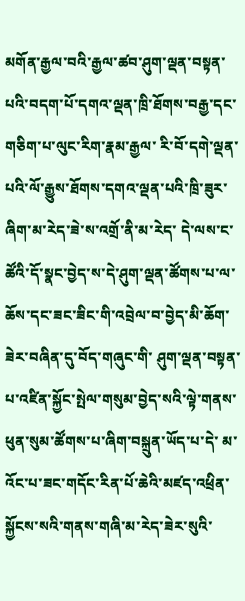མགོན་རྒྱལ་བའི་རྒྱལ་ཚབ་ཤུག་ལྡན་བསྟན་པའི་བདག་པོ་དགའ་ལྡན་ཁྲི་ཐོགས་བརྒྱ་དང་གཅིག་པ་ལུང་རིག་རྣམ་རྒྱལ་ རི་བོ་དགེ་ལྡན་པའི་ལོ་རྒྱུས་ཐོགས་དགའ་ལྡན་པའི་ཁྲི་ཟུར་ཞིག་མ་རེད་ཟེ་ས་འགྲོ་ནི་མ་རེད་ དེ་ལས་ང་ཚོའི་དོ་སྣང་བྱེད་ས་དེ་ཤུག་ལྡན་ཚོགས་པ་ལ་ཆོས་དང་ཟང་ཟིང་གི་འབྲེལ་བ་བྱེད་མི་ཆོག་ཟེར་བཞིན་དུ་བོད་གཞུང་གི་ ཤུག་ལྡན་བསྟན་པ་འཛིན་སྐྱོང་སྤེལ་གསུམ་བྱེད་སའི་ལྟེ་གནས་ཕུན་སུམ་ཚོགས་པ་ཞིག་བསྐྲུན་ཡོད་པ་དེ་ མ་འོང་པ་ཟང་གདོང་རིན་པོ་ཆེའི་མཛད་འཕྲིན་སྐྱོངས་སའི་གནས་གཞི་མ་རེད་ཟེར་སུའི་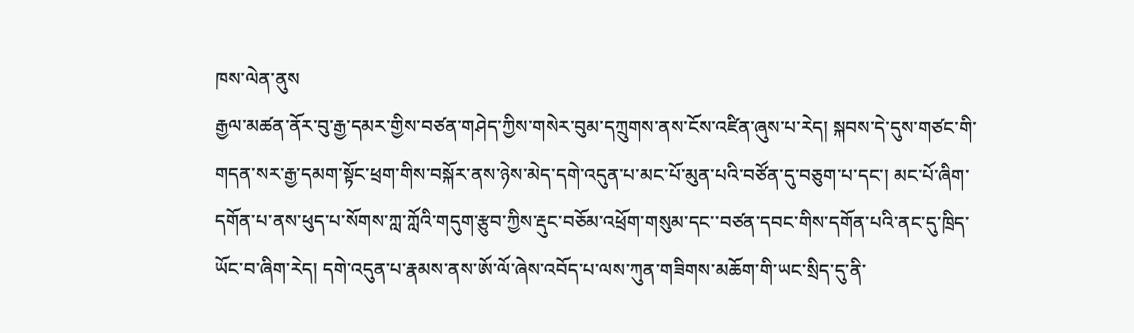ཁས་ལེན་ནུས
རྒྱལ་མཚན་ནོར་བུ་རྒྱ་དམར་གྱིས་བཙན་གཤེད་ཀྱིས་གསེར་བུམ་དཀྲུགས་ནས་ངོས་འཛིན་ཞུས་པ་རེད། སྐབས་དེ་དུས་གཙང་གི་གདན་སར་རྒྱ་དམག་སྟོང་ཕྲག་གིས་བསྐོར་ནས་ཉེས་མེད་དགེ་འདུན་པ་མང་པོ་མུན་པའི་བཙོན་དུ་བཅུག་པ་དང་། མང་པོ་ཞིག་དགོན་པ་ནས་ཕུད་པ་སོགས་ཀླ་ཀློའི་གདུག་རྩུབ་ཀྱིས་རྡུང་བཅོམ་འཕྲོག་གསུམ་དང་་བཙན་དབང་གིས་དགོན་པའི་ནང་དུ་ཁྲིད་ཡོང་བ་ཞིག་རེད། དགེ་འདུན་པ་རྣམས་ནས་ཨོ་ལོ་ཞེས་འབོད་པ་ལས་ཀུན་གཟིགས་མཆོག་གི་ཡང་སྲིད་དུ་ནི་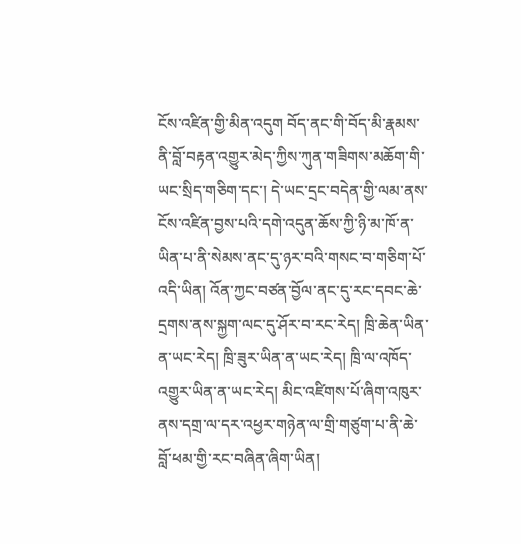ངོས་འཛིན་གྱི་མིན་འདུག བོད་ནང་གི་བོད་མི་རྣམས་ནི་བློ་བརྟན་འགྱུར་མེད་ཀྱིས་ཀུན་གཟིགས་མཆོག་གི་ཡང་སྲིད་གཅིག་དང་། དེ་ཡང་དྲང་བདེན་གྱི་ལམ་ནས་ངོས་འཛིན་བྱས་པའི་དགེ་འདུན་ཆོས་ཀྱི་ཉི་མ་ཁོ་ན་ཡིན་པ་ནི་སེམས་ནང་དུ་ཉར་བའི་གསང་བ་གཅིག་པོ་འདི་ཡིན། འོན་ཀྱང་བཙན་བྱོལ་ནང་དུ་རང་དབང་ཆེ་དྲགས་ནས་སྐྱག་ལང་དུ་ཤོར་བ་རང་རེད། ཁྲི་ཆེན་ཡིན་ན་ཡང་རེད། ཁྲི་ཟུར་ཡིན་ན་ཡང་རེད། ཁྲི་ལ་འཁོད་འགྱུར་ཡིན་ན་ཡང་རེད། མིང་འཛིགས་པོ་ཞིག་འཁུར་ནས་དགྲ་ལ་དར་འཕྱར་གཉེན་ལ་གྲི་གཙུག་པ་ནི་ཆེ་བློ་ཕམ་གྱི་རང་བཞིན་ཞིག་ཡིན།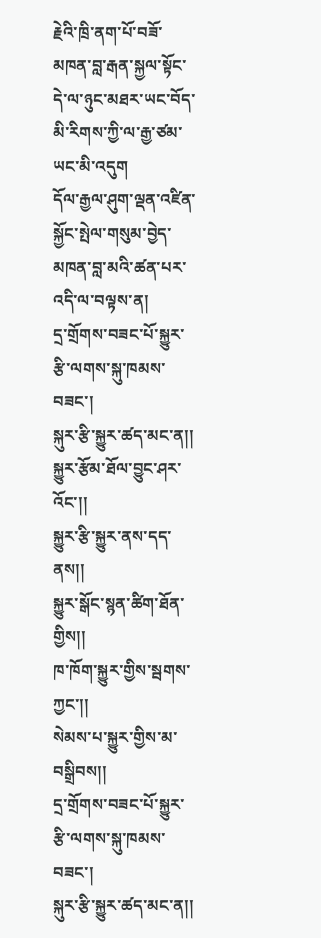རྗེའི་ཁྲི་ནག་པོ་བཟོ་མཁན་བླ་རྒན་སྐྱལ་སྟོང་དེ་ལ་ཉུང་མཐར་ཡང་བོད་མི་རིགས་ཀྱི་ལ་རྒྱ་ཙམ་ཡང་མི་འདུག
དོལ་རྒྱལ་ཤུག་ལྡན་འཛིན་སྐྱོང་སྤེལ་གསུམ་བྱེད་མཁན་བླ་མའི་ཚན་པར་འདི་ལ་བལྟས་ན།
དྲ་གྲོགས་བཟང་པོ་སྐྱུར་རྩི་ལགས་སྐུ་ཁམས་བཟང་།
སྐུར་རྩི་སྐྱུར་ཚད་མང་ན།།
སྐྱུར་རྩོམ་ཐོལ་བྱུང་ཤར་འོང་།།
སྐྱུར་རྩི་སྐྱུར་ནས་དད་ནས།།
སྐྱུར་སྒོང་སྙན་ཚིག་ཐོན་གྱིས།།
ཁ་ཁོག་སྐྱུར་གྱིས་སྦགས་ཀྱང་།།
སེམས་པ་སྐྱུར་གྱིས་མ་བསྒྲིབས།།
དྲ་གྲོགས་བཟང་པོ་སྐྱུར་རྩི་ལགས་སྐུ་ཁམས་བཟང་།
སྐུར་རྩི་སྐྱུར་ཚད་མང་ན།།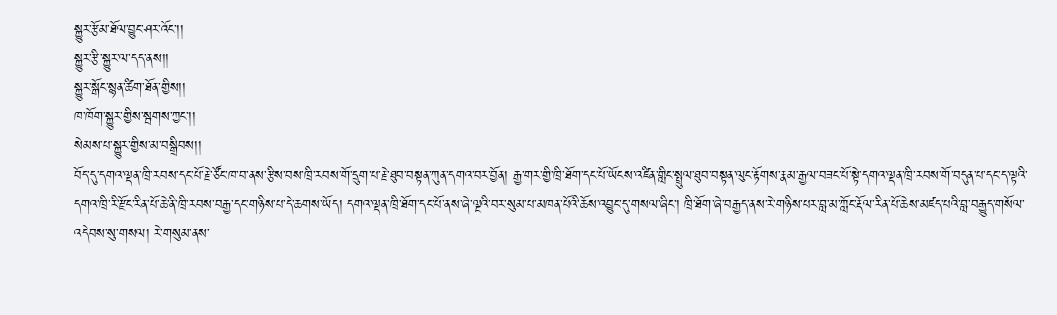སྐྱུར་རྩོམ་ཐོལ་བྱུང་ཤར་འོང་།།
སྐྱུར་རྩི་སྐྱུར་ལ་དད་ནས།།
སྐྱུར་སྒོང་སྙན་ཚིག་ཐོན་གྱིས།།
ཁ་ཁོག་སྐྱུར་གྱིས་སྦགས་ཀྱང་།།
སེམས་པ་སྐྱུར་གྱིས་མ་བསྒྲིབས།།
བོད་དུ་དགའ་ལྡན་ཁྲི་རབས་དང་པོ་རྗེ་ཙོང་ཁ་བ་ནས་རྩིས་བས་ཁྲི་རབས་གོ་དྲུག་པ་རྗེ་ཐུབ་བསྟན་ཀུན་དགའ་བར་བྱོན། རྒྱ་གར་གྱི་ཁྲི་ཐོག་དང་པོ་ཡོངས་འཛིན་གླིང་སྤྲུལ་ཐུབ་བསྟན་ལུང་རྟོགས་རྣམ་རྒྱལ་བཟང་པོ་སྟེ་དགའ་ལྡན་ཁྲི་རབས་གོ་བདུན་པ་དང་ད་ལྟའི་དགའ་ཁྲི་རི་རྫོང་རིན་པོ་ཆེ་ནི་ཁྲི་རབས་བརྒྱ་དང་གཉིས་པ་དེ་ཆགས་ཡོད། དགའ་ལྡན་ཁྲི་ཐོག་དང་པོ་ནས་ཞེ་ལྔའི་བར་སུམ་པ་མཁན་པོའི་ཆོས་འབྱུང་དུ་གསལ་ཞིང་། ཁྲི་ཐོག་ཞེ་བརྒྱད་ནས་རེ་གཉིས་པར་བླ་མ་ཀློང་རྡོལ་རིན་པོ་ཆེས་མཛད་པའི་བླ་བརྒྱུད་གསོལ་འདེབས་སུ་གསལ། རེ་གསུམ་ནས་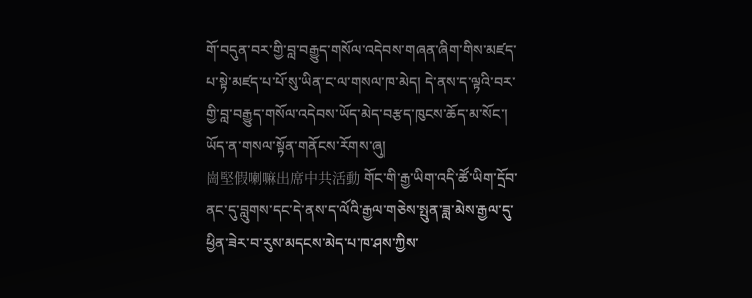གོ་བདུན་བར་གྱི་བླ་བརྒྱུད་གསོལ་འདེབས་གཞན་ཞིག་གིས་མཛད་པ་སྟེ་མཛད་པ་པོ་སུ་ཡིན་ང་ལ་གསལ་ཁ་མེད། དེ་ནས་ད་ལྟའི་བར་གྱི་བླ་བརྒྱུད་གསོལ་འདེབས་ཡོད་མེད་བརྩད་ཁུངས་ཆོད་མ་སོང་། ཡོད་ན་གསལ་སྟོན་གནོངས་རོགས་ཞུ།
崗堅假喇嘛出席中共活動 གོང་གི་རྒྱ་ཡིག་འདི་ཚོ་ཡིག་དྲོབ་ནང་དུ་བླུགས་དང་དེ་ནས་ད་ལོའི་རྒྱལ་གཅེས་སྤུན་ཟླ་མེས་རྒྱལ་དུ་ཕྱིན་ཟེར་བ་རུས་མདངས་མེད་པ་ཁ་ཤས་ཀྱིས་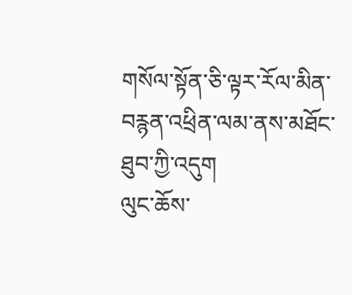གསོལ་སྟོན་ཅི་ལྟར་རོལ་མིན་བརྙན་འཕྲིན་ལམ་ནས་མཐོང་ཐུབ་ཀྱི་འདུག
ལུང་ཆོས་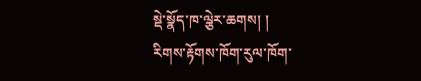སྡེ་སྣོད་ཁ་ལྕེར་ཆགས། །
རིགས་རྟོགས་ཁོག་རུལ་ཁོག་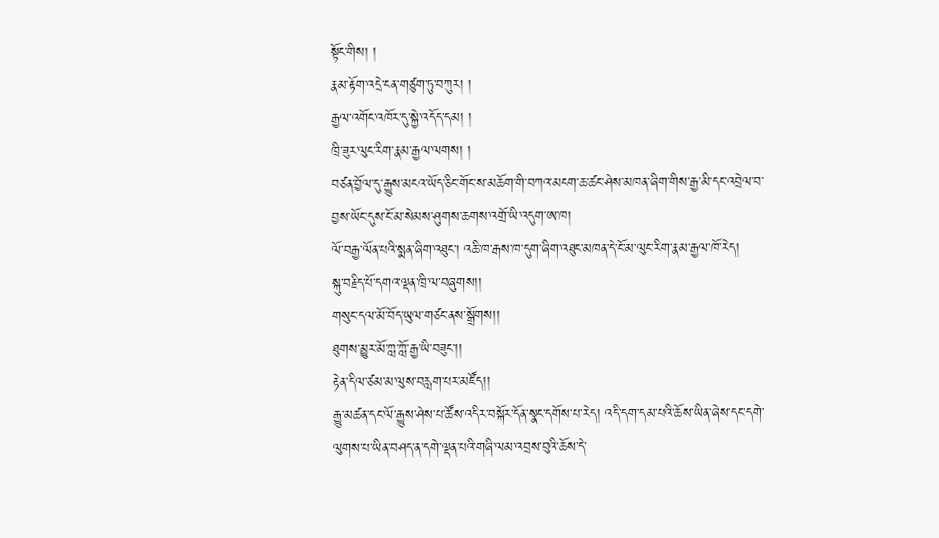སྟོང་གིས། །
རྣམ་རྟོག་འདྲེ་ངན་གཙུག་ཏུ་བཀུར། །
རྒྱལ་འགོང་འཁོར་དུ་སྐྱེ་འདོད་དམ། །
ཁྲི་ཟུར་ལུང་རིག་རྣམ་རྒྱལ་ལགས། །
བཙན་བྱོལ་དུ་རྒྱུས་མངའ་ཡོད་ཅིང་གོང་ས་མཆོག་གི་བཀའ་མངག་ཆ་ཚང་ཤེས་མཁན་ཞིག་གིས་རྒྱ་མི་དང་འབྲེལ་བ་བྱས་ཡོང་དུས་ངོ་མ་སེམས་ཤུགས་ཆགས་འགྲོ་ཡི་འདུག་ཨ་ཁ།
ལོ་བརྒྱ་ལོན་པའི་སྨན་ཞིག་འཐུང་། འཆི་ཁ་རྒས་ཁ་དུག་ཞིག་འཐུང་མཁན་དེ་ངོ་མ་ལུང་རིག་རྣམ་རྒྱལ་ཁོ་རེད།
སྐུ་བརྗིད་པོ་དགའ་ལྡན་ཁྲི་ལ་བཞུགས།།
གསུང་དལ་མོ་བོད་ཡུལ་གཙང་ནས་སྒྲོགས།།
ཐུགས་མྱུར་མོ་ཀླ་ཀློ་རྒྱ་ཡི་བཟུང་།།
རྟེན་དིལ་ཙམ་མ་ལུས་བརླག་པར་མཛོད།།
རྒྱུ་མཚན་དང་ལོ་རྒྱུས་ཤེས་པ་ཚོས་འདིར་བསྐོར་དོན་སྣང་དགོས་པ་རེད། འདི་དག་དམ་པའི་ཆོས་ཡིན་ཞེས་དང་དགེ་ལུགས་པ་ཡིན་བཤད་ན་དགེ་ལྡན་པའི་གཞི་ལམ་འབྲས་བུའི་ཆོས་དེ་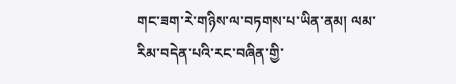གང་ཟག་རེ་གཉིས་ལ་བཏགས་པ་ཡིན་ནམ། ལམ་རིམ་བདེན་པའི་རང་བཞིན་གྱི་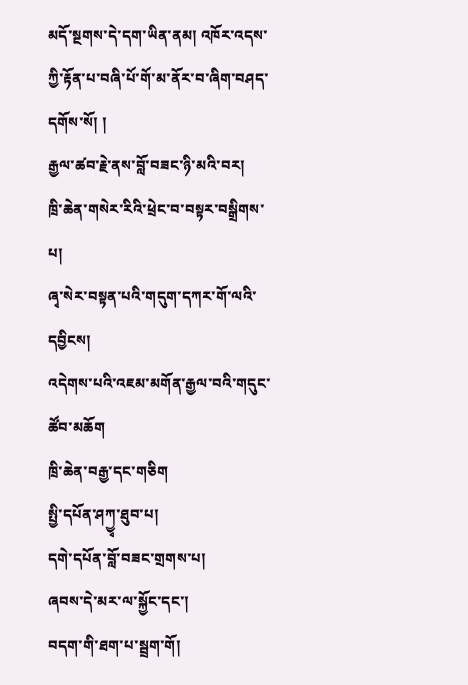མདོ་སྔགས་དེ་དག་ཡིན་ནམ། འཁོར་འདས་ཀྱི་རྟོན་པ་བཞི་པོ་གོ་མ་ནོར་བ་ཞིག་བཤད་དགོས་སོ། །
རྒྱལ་ཚབ་རྗེ་ནས་བློ་བཟང་ཉི་མའི་བར།
ཁྲི་ཆེན་གསེར་རིའི་ཕྲེང་བ་བསྟར་བསྒྲིགས་པ།
ཞྭ་སེར་བསྟན་པའི་གདུག་དཀར་གོ་ལའི་དབྱིངས།
འདེགས་པའི་འཇམ་མགོན་རྒྱལ་བའི་གདུང་ཚོབ་མཆོག
ཁྲི་ཆེན་བརྒྱ་དང་གཅིག
སྤྱི་དཔོན་ཤཀྱྭ་ཐུབ་པ།
དགེ་དཔོན་བློ་བཟང་གྲགས་པ།
ཞབས་དེ་མར་ལ་སྐྱོང་དང་།
བདག་གི་ཐག་པ་སྦྲག་གོ།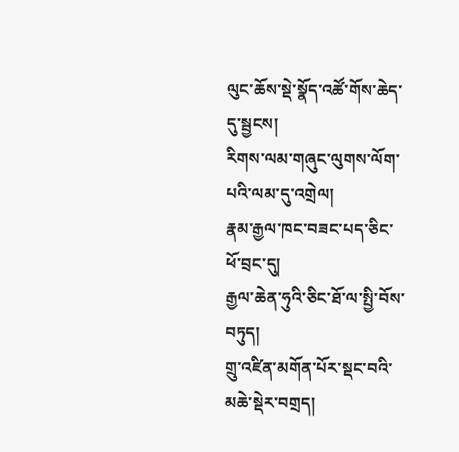ལུང་ཆོས་སྡེ་སྣོད་འཚོ་གོས་ཆེད་དུ་སྦྱངས།
རིགས་ལམ་གཞུང་ལུགས་ལོག་པའི་ལམ་དུ་འགྲེལ།
རྣམ་རྒྱལ་ཁང་བཟང་པད་ཅིང་ཕོ་བྲང་དུ།
རྒྱལ་ཆེན་ཧུའི་ཅིང་ཐོ་ལ་སྤྱི་བོས་བཏུད།
གྲུ་འཛིན་མགོན་པོར་སྡང་བའི་མཆེ་སྡེར་བགྲད།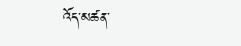འོད་མཚན་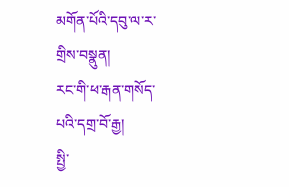མགོན་པོའི་དབུ་ལ་ར་གྲིས་བསྣུན།
རང་གི་ཕ་རྒན་གསོད་པའི་དགྲ་བོ་རྒྱ།
སྤྱི་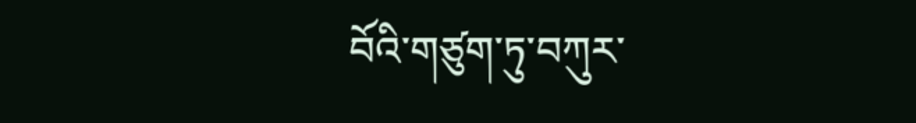བོའི་གཙུག་ཏུ་བཀུར་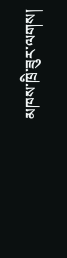མཁས་ཁྲི་ཟུར་ལགས།